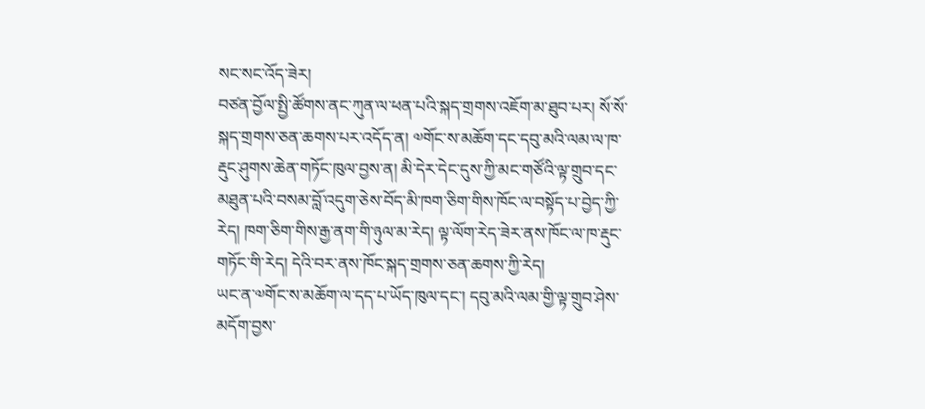སང་སང་འོད་ཟེར།
བཙན་བྱོལ་སྤྱི་ཚོགས་ནང་ཀུན་ལ་ཕན་པའི་སྐད་གྲགས་འཇོག་མ་ཐུབ་པར། སོ་སོ་སྐད་གྲགས་ཅན་ཆགས་པར་འདོད་ན། ༧གོང་ས་མཆོག་དང་དབུ་མའི་ལམ་ལ་ཁ་རྡུང་ཤུགས་ཆེན་གཏོང་ཁུལ་བྱས་ན། མི་དེར་དེང་དུས་ཀྱི་མང་གཙོའི་ལྟ་གྲུབ་དང་མཐུན་པའི་བསམ་བློ་འདུག་ཅེས་བོད་མི་ཁག་ཅིག་གིས་ཁོང་ལ་བསྟོད་པ་བྱེད་ཀྱི་རེད། ཁག་ཅིག་གིས་རྒྱ་ནག་གི་ཉུལ་མ་རེད། ལྟ་ལོག་རེད་ཟེར་ནས་ཁོང་ལ་ཁ་རྡུང་གཏོང་གི་རེད། དེའི་བར་ནས་ཁོང་སྐད་གྲགས་ཅན་ཆགས་ཀྱི་རེད།
ཡང་ན་༧གོང་ས་མཆོག་ལ་དད་པ་ཡོད་ཁུལ་དང་། དབུ་མའི་ལམ་གྱི་ལྟ་གྲུབ་ཤེས་མདོག་བྱས་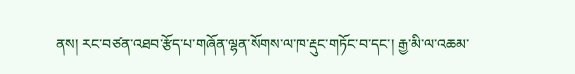ནས། རང་བཙན་འཐབ་རྩོད་པ་གཞོན་ལྷན་སོགས་ལ་ཁ་རྡུང་གཏོང་བ་དང་། རྒྱ་མི་ལ་འཆམ་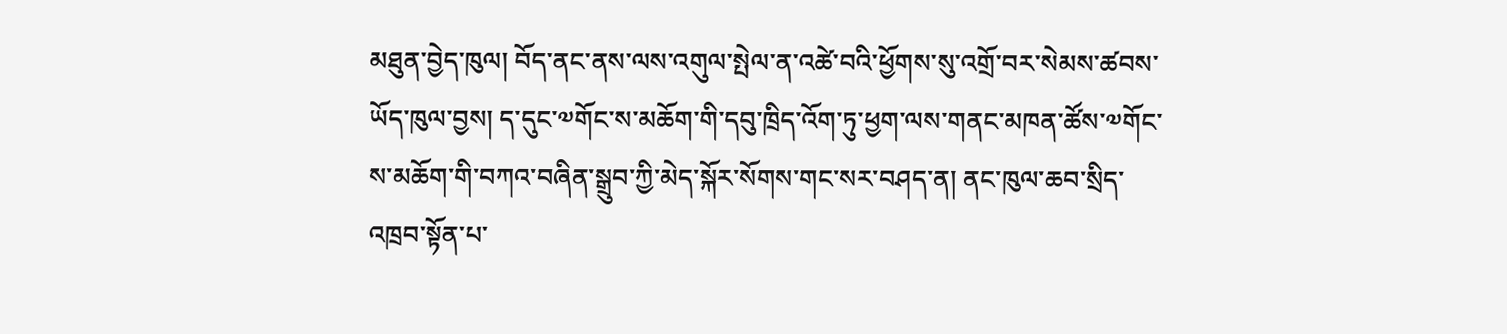མཐུན་བྱེད་ཁུལ། བོད་ནང་ནས་ལས་འགུལ་སྤེལ་ན་འཚེ་བའི་ཕྱོགས་སུ་འགྲོ་བར་སེམས་ཚབས་ཡོད་ཁུལ་བྱས། ད་དུང་༧གོང་ས་མཆོག་གི་དབུ་ཁྲིད་འོག་ཏུ་ཕྱག་ལས་གནང་མཁན་ཚོས་༧གོང་ས་མཆོག་གི་བཀའ་བཞིན་སྒྲུབ་ཀྱི་མེད་སྐོར་སོགས་གང་སར་བཤད་ན། ནང་ཁུལ་ཆབ་སྲིད་འཁྲབ་སྟོན་པ་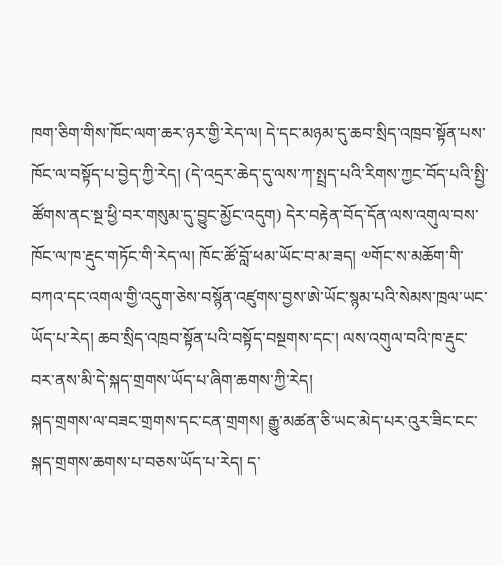ཁག་ཅིག་གིས་ཁོང་ལག་ཆར་ཉར་གྱི་རེད་ལ། དེ་དང་མཉམ་དུ་ཆབ་སྲིད་འཁྲབ་སྟོན་པས་ཁོང་ལ་བསྟོད་པ་བྱེད་ཀྱི་རེད། (དེ་འདྲར་ཆེད་དུ་ལས་ཀ་སྤྲད་པའི་རིགས་ཀྱང་བོད་པའི་སྤྱི་ཚོགས་ནང་སྔ་ཕྱི་བར་གསུམ་དུ་བྱུང་མྱོང་འདུག) དེར་བརྟེན་བོད་དོན་ལས་འགུལ་བས་ཁོང་ལ་ཁ་རྡུང་གཏོང་གི་རེད་ལ། ཁོང་ཚོ་བློ་ཕམ་ཡོང་བ་མ་ཟད། ༧གོང་ས་མཆོག་གི་བཀའ་དང་འགལ་གྱི་འདུག་ཅེས་བསྙོན་འཛུགས་བྱས་ཨེ་ཡོང་སྙམ་པའི་སེམས་ཁྲལ་ཡང་ཡོད་པ་རེད། ཆབ་སྲིད་འཁྲབ་སྟོན་པའི་བསྟོད་བསྔགས་དང་། ལས་འགུལ་བའི་ཁ་རྡུང་བར་ནས་མི་དེ་སྐད་གྲགས་ཡོད་པ་ཞིག་ཆགས་ཀྱི་རེད།
སྐད་གྲགས་ལ་བཟང་གྲགས་དང་ངན་གྲགས། རྒྱུ་མཚན་ཅི་ཡང་མེད་པར་འུར་ཟིང་ངང་སྐད་གྲགས་ཆགས་པ་བཅས་ཡོད་པ་རེད། ད་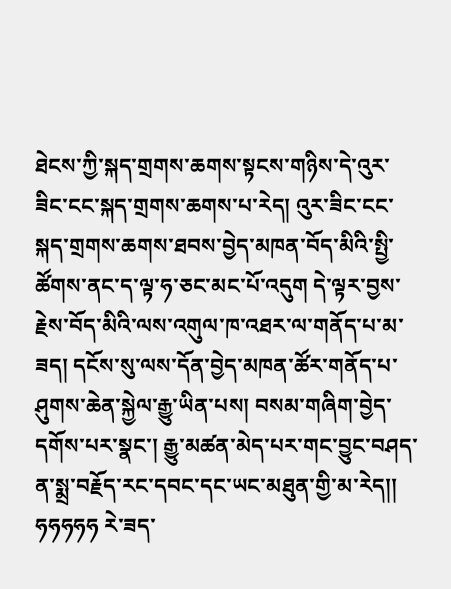ཐེངས་ཀྱི་སྐད་གྲགས་ཆགས་སྟངས་གཉིས་དེ་འུར་ཟིང་ངང་སྐད་གྲགས་ཆགས་པ་རེད། འུར་ཟིང་ངང་སྐད་གྲགས་ཆགས་ཐབས་བྱེད་མཁན་བོད་མིའི་སྤྱི་ཚོགས་ནང་ད་ལྟ་ཧ་ཅང་མང་པོ་འདུག དེ་ལྟར་བྱས་རྗེས་བོད་མིའི་ལས་འགུལ་ཁ་འཐར་ལ་གནོད་པ་མ་ཟད། དངོས་སུ་ལས་དོན་བྱེད་མཁན་ཚོར་གནོད་པ་ཤུགས་ཆེན་སྐྱེལ་རྒྱུ་ཡིན་པས། བསམ་གཞིག་བྱེད་དགོས་པར་སྣང་། རྒྱུ་མཚན་མེད་པར་གང་བྱུང་བཤད་ན་སྨྲ་བརྗོད་རང་དབང་དང་ཡང་མཐུན་གྱི་མ་རེད།།
ཧཧཧཧཧ རེ་ཟད་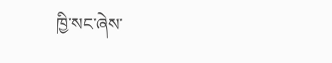ཁྱི་སང་ཞེས་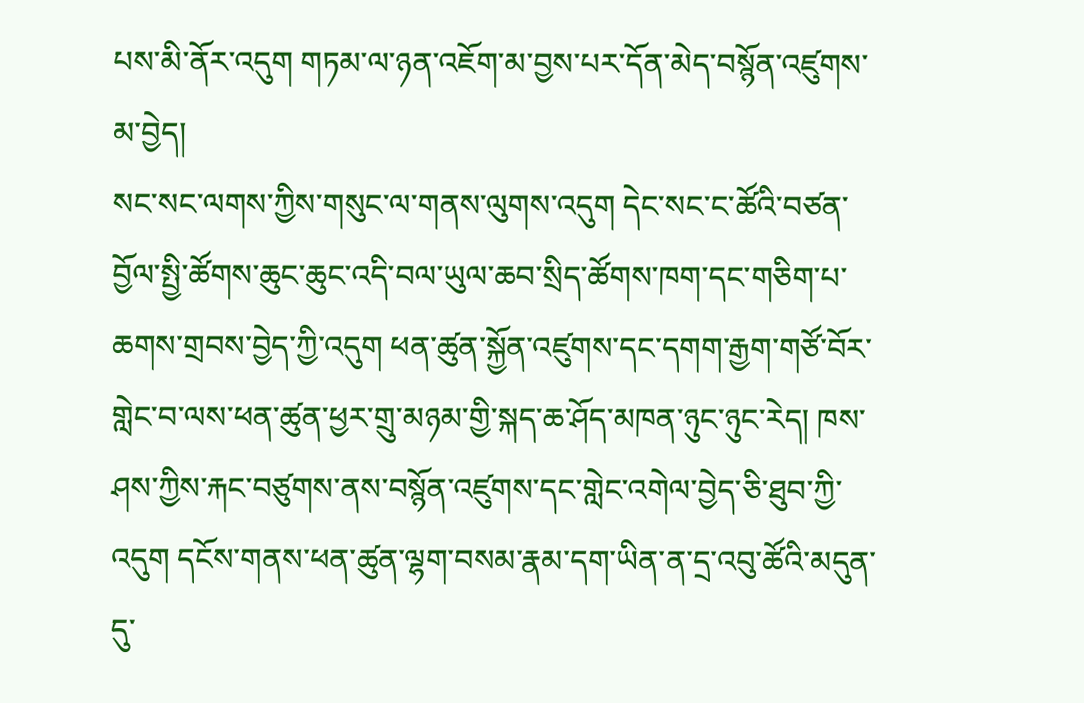པས་མི་ནོར་འདུག གཏམ་ལ་ཉན་འཇོག་མ་བྱས་པར་དོན་མེད་བསྙོན་འཛུགས་མ་བྱེད།
སང་སང་ལགས་ཀྱིས་གསུང་ལ་གནས་ལུགས་འདུག དེང་སང་ང་ཚོའི་བཙན་བྱོལ་སྤྱི་ཚོགས་ཆུང་ཆུང་འདི་བལ་ཡུལ་ཆབ་སྲིད་ཚོགས་ཁག་དང་གཅིག་པ་ཆགས་གྲབས་བྱེད་ཀྱི་འདུག ཕན་ཚུན་སྐྱོན་འཛུགས་དང་དགག་རྒྱག་གཙོ་བོར་གླེང་བ་ལས་ཕན་ཚུན་ཕྱར་གྲུ་མཉམ་གྱི་སྐད་ཆ་ཤོད་མཁན་ཉུང་ཉུང་རེད། ཁས་ཤས་ཀྱིས་རྐང་བཙུགས་ནས་བསྙོན་འཛུགས་དང་གླེང་འགེལ་བྱེད་ཅི་ཐུབ་ཀྱི་འདུག དངོས་གནས་ཕན་ཚུན་ལྷག་བསམ་རྣམ་དག་ཡིན་ན་དྲ་འབུ་ཚོའི་མདུན་དུ་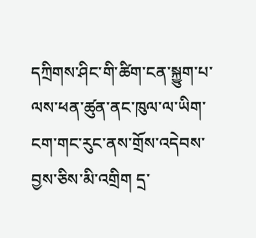དཀྲིགས་ཤིང་གི་ཚིག་ངན་སྐྱུག་པ་ལས་ཕན་ཚུན་ནང་ཁུལ་ལ་ཡིག་ངག་གང་རུང་ནས་གྲོས་འདེབས་བྱས་ཅིས་མི་འགྲིག དྲ་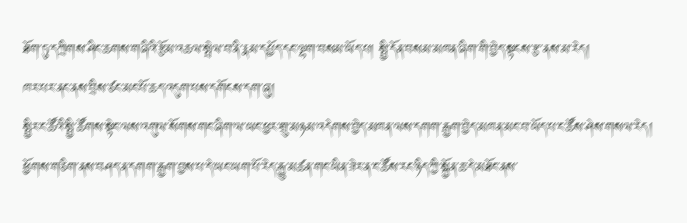ཐོག་ཏུ་དཀྲིགས་ཤིང་ཆགས་གཞིའི་རྩོམ་འཆལ་སྤེལ་བ་ནི་རྣམ་དཔྱོད་དང་ལྷག་བསམ་ཡོད་པ། སྤྱི་དོན་བསམ་མཁན་ཞིག་གི་བྱེད་སྟངས་རྩ་ནས་མ་རེད།
ཁར་པར་ནང་ནས་བྲིས་ཙང་མང་པོ་ཆད་འདུག་པས་དགོངས་དག་ཞུ།
སྤྱིར་ང་ཚོའི་སྤྱི་ཚོགས་སྟེང་ལས་འགུལ་སོགས་གང་ཞིག་ལ་ཡང་ཕྱར་གྲུ་མཉམ་འདེགས་བྱེད་མཁན་ལས་དགག་རྒྱག་བྱེད་མཁན་མང་བ་ཡོད་པ་ང་ཚོས་ཤེས་གསལ་རེད། ཕྱོགས་གཅིག་ནས་བཤད་ན་དགག་རྒྱག་བྱས་པ་དེ་ཡང་ཡག་པོ་རེད་རྒྱུ་མཚན་གང་ཡིན་ཟེར་ན་ང་ཚོས་རང་ཉིད་ཀྱི་སྐྱོན་ཆ་དེ་མཐོང་ནས་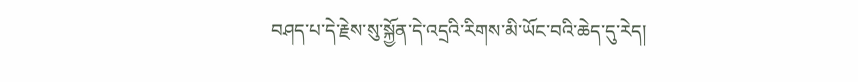བཤད་པ་དེ་རྗེས་སུ་སྐྱོན་དེ་འདྲའི་རིགས་མི་ཡོང་བའི་ཆེད་དུ་རེད།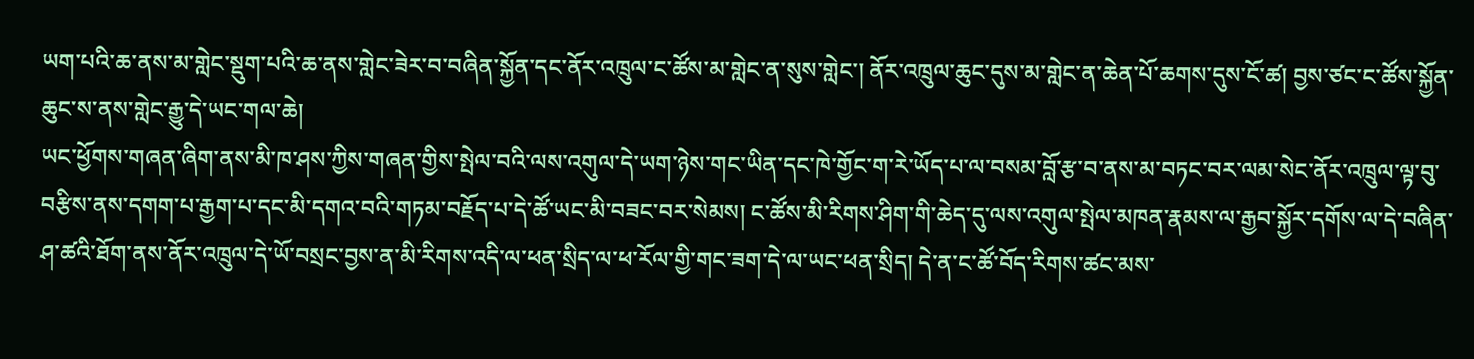ཡག་པའི་ཆ་ནས་མ་གླེང་སྡུག་པའི་ཆ་ནས་གླེང་ཟེར་བ་བཞིན་སྐྱོན་དང་ནོར་འཁྲུལ་ང་ཚོས་མ་གླེང་ན་སུས་གླེང་། ནོར་འཁྲུལ་ཆུང་དུས་མ་གླེང་ན་ཆེན་པོ་ཆགས་དུས་ངོ་ཚ། བྱས་ཙང་ང་ཚོས་སྐྱོན་ཆུང་ས་ནས་གླེང་རྒྱུ་དེ་ཡང་གལ་ཆེ།
ཡང་ཕྱོགས་གཞན་ཞིག་ནས་མི་ཁ་ཤས་ཀྱིས་གཞན་གྱིས་སྤེལ་བའི་ལས་འགུལ་དེ་ཡག་ཉེས་གང་ཡིན་དང་ཁེ་གྱོང་ག་རེ་ཡོད་པ་ལ་བསམ་བློ་རྩ་བ་ནས་མ་བཏང་བར་ལམ་སེང་ནོར་འཁྲུལ་ལྟ་བུ་བརྩིས་ནས་དགག་པ་རྒྱག་པ་དང་མི་དགའ་བའི་གཏམ་བརྗོད་པ་དེ་ཚོ་ཡང་མི་བཟང་བར་སེམས། ང་ཚོས་མི་རིགས་ཤིག་གི་ཆེད་དུ་ལས་འགུལ་སྤེལ་མཁན་རྣམས་ལ་རྒྱབ་སྐྱོར་དགོས་ལ་དེ་བཞིན་ཤ་ཚའི་ཐོག་ནས་ནོར་འཁྲུལ་དེ་ཡོ་བསྲང་བྱས་ན་མི་རིགས་འདི་ལ་ཕན་སྲིད་ལ་ཕ་རོལ་གྱི་གང་ཟག་དེ་ལ་ཡང་ཕན་སྲིད། དེ་ན་ང་ཚོ་བོད་རིགས་ཚང་མས་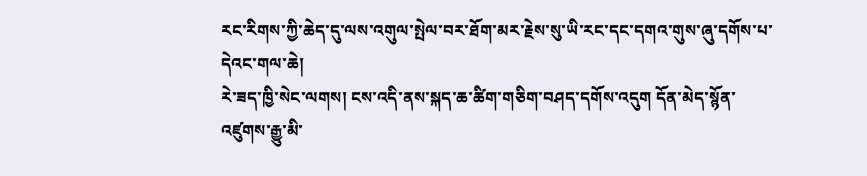རང་རིགས་ཀྱི་ཆེད་དུ་ལས་འགུལ་སྤེལ་བར་ཐོག་མར་རྗེས་སུ་ཡི་རང་དང་དགའ་གུས་ཞུ་དགོས་པ་དེའང་གལ་ཆེ།
རེ་ཟད་ཁྱི་སེང་ལགས། ངས་འདི་ནས་སྐད་ཆ་ཚིག་གཅིག་བཤད་དགོས་འདུག དོན་མེད་སྙོན་འཛུགས་རྒྱུ་མི་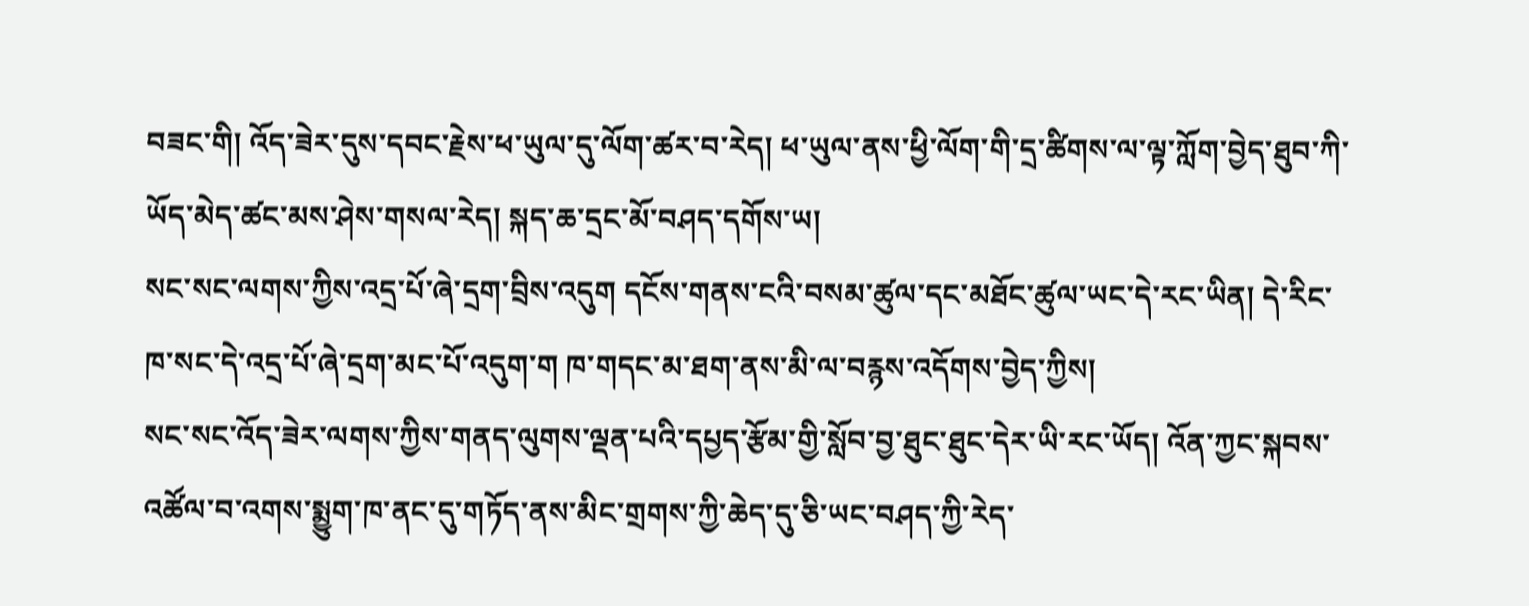བཟང་གི། འོད་ཟེར་དུས་དབང་རྗེས་ཕ་ཡུལ་དུ་ལོག་ཚར་བ་རེད། ཕ་ཡུལ་ནས་ཕྱི་ལོག་གི་དྲ་ཚིགས་ལ་ལྟ་ཀློག་བྱེད་ཐུབ་ཀི་ཡོད་མེད་ཚང་མས་ཤེས་གསལ་རེད། སྐད་ཆ་དྲང་མོ་བཤད་དགོས་ཡ།
སང་སང་ལགས་ཀྱིས་འདྲ་པོ་ཞེ་དྲག་བྲིས་འདུག དངོས་གནས་ངའི་བསམ་ཚུལ་དང་མཐོང་ཚུལ་ཡང་དེ་རང་ཡིན། དེ་རིང་ཁ་སང་དེ་འདྲ་པོ་ཞེ་དྲག་མང་པོ་འདུག་ག ཁ་གདང་མ་ཐག་ནས་མི་ལ་བརྙས་འདོགས་བྱེད་ཀྱིས།
སང་སང་འོད་ཟེར་ལགས་ཀྱིས་གནད་ལུགས་ལྡན་པའི་དཔྱད་རྩོམ་གྱི་སློབ་བྱ་ཐུང་ཐུང་དེར་ཡི་རང་ཡོད། འོན་ཀྱང་སྐབས་འཚོལ་བ་འགས་སྨྱུག་ཁ་ནང་དུ་གཏོད་ནས་མིང་གྲགས་ཀྱི་ཆེད་དུ་ཅི་ཡང་བཤད་ཀྱི་རེད་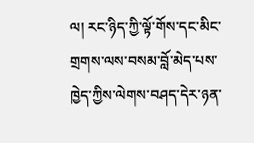ལ། རང་ཉིད་ཀྱི་ལྟོ་གོས་དང་མིང་གྲགས་ལས་བསམ་བློ་མེད་པས་ཁྱེད་ཀྱིས་ལེགས་བཤད་དེར་ཉན་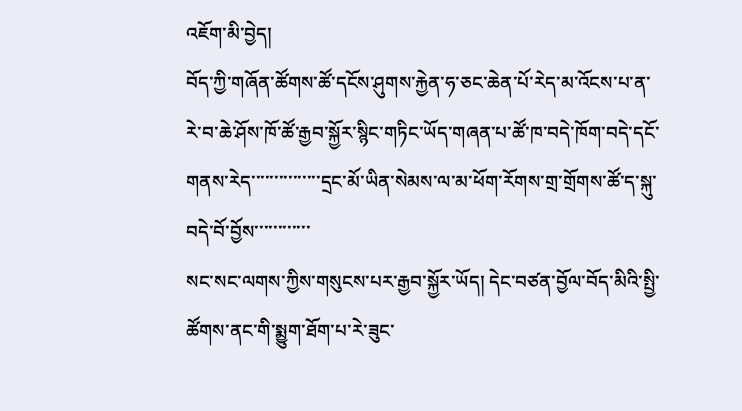འཇོག་མི་བྱེད།
བོད་ཀྱི་གཞོན་ཚོགས་ཚོ་དངོས་ཤུགས་རྐྱེན་ཧ་ཅང་ཆེན་པོ་རེད་མ་འོངས་པ་ན་རེ་བ་ཆེ་ཤོས་ཁོ་ཚོ་རྒྱབ་སྐྱོར་སྙིང་གཏིང་ཡོད་གཞན་པ་ཚོ་ཁ་བདེ་ཁོག་བདེ་དངོ་གནས་རེད་་་་་་་་་་་་་་་དྲང་མོ་ཡིན་སེམས་ལ་མ་ཕོག་རོགས་གྲ་གྲོགས་ཚོ་ད་སྐུ་བདེ་བོ་བྱོས་་་་་་་་་་་་
སང་སང་ལགས་ཀྱིས་གསུངས་པར་རྒྱབ་སྐྱོར་ཡོད། དེང་བཙན་བྱོལ་བོད་མིའི་སྤྱི་ཚོགས་ནང་གི་སྨྱུག་ཐོག་པ་རེ་ཟུང་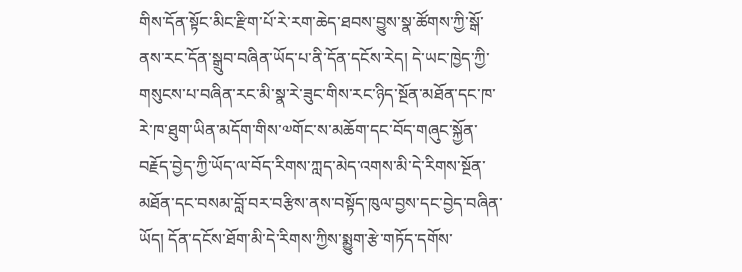གིས་དོན་སྟོང་མིང་རྫིག་པོ་རེ་རག་ཆེད་ཐབས་བྱུས་སྣ་ཚོགས་ཀྱི་སྒོ་ནས་རང་དོན་སྒྲུབ་བཞིན་ཡོད་པ་ནི་དོན་དངོས་རེད། དེ་ཡང་ཁྱེད་ཀྱི་གསུངས་པ་བཞིན་རང་མི་སྣ་རེ་ཟུང་གིས་རང་ཉིད་སྔོན་མཐོན་དང་ཁ་རེ་ཁ་ཐུག་ཡིན་མདོག་གིས་༧གོང་ས་མཆོག་དང་བོད་གཞུང་སྐྱོན་བརྗོད་བྱེད་ཀྱི་ཡོད་ལ་བོད་རིགས་ཀླད་མེད་འགས་མི་དེ་རིགས་སྔོན་མཐོན་དང་བསམ་བློ་བར་བརྩིས་ནས་བསྟོད་ཁུལ་བྱས་དང་བྱེད་བཞིན་ཡོད། དོན་དངོས་ཐོག་མི་དེ་རིགས་ཀྱིས་སྨྱུག་རྩེ་གཏོད་དགོས་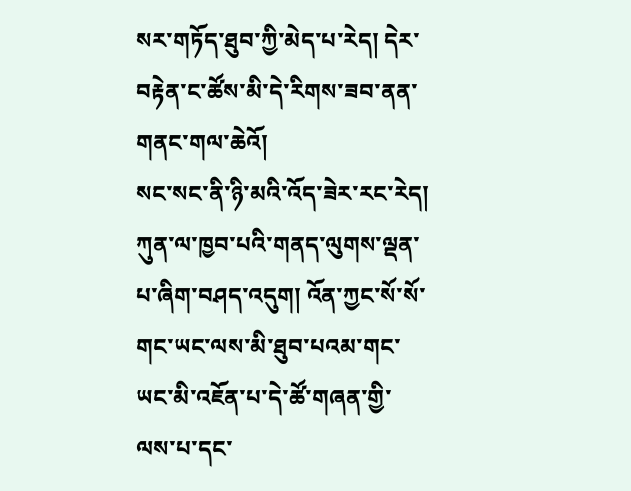སར་གཏོད་ཐུབ་ཀྱི་མེད་པ་རེད། དེར་བརྟེན་ང་ཚོས་མི་དེ་རིགས་ཟབ་ནན་གནང་གལ་ཆེའོ།
སང་སང་ནི་ཉི་མའི་འོད་ཟེར་རང་རེད། ཀུན་ལ་ཁྱབ་པའི་གནད་ལུགས་ལྡན་པ་ཞིག་བཤད་འདུག། འོན་ཀྱང་སོ་སོ་གང་ཡང་ལས་མི་ཐུབ་པའམ་གང་ཡང་མི་འཇོན་པ་དེ་ཚོ་གཞན་གྱི་ལས་པ་དང་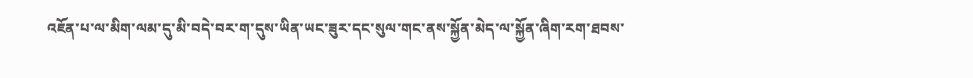འཇོན་པ་ལ་མིག་ལམ་དུ་མི་བདེ་བར་ག་དུས་ཡིན་ཡང་ཟུར་དང་སུལ་གང་ནས་སྐྱོན་མེད་ལ་སྐྱོན་ཞིག་རག་ཐབས་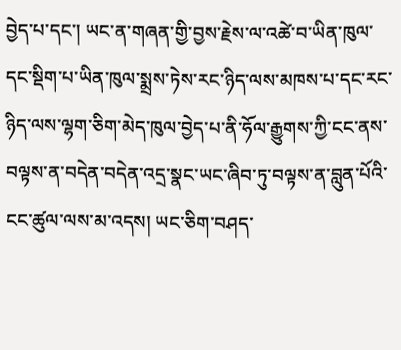བྱེད་པ་དང་། ཡང་ན་གཞན་གྱི་བྱས་རྗེས་ལ་འཚེ་བ་ཡིན་ཁུལ་དང་སྡིག་པ་ཡིན་ཁུལ་སྨྲས་ཏེས་རང་ཉིད་ལས་མཁས་པ་དང་རང་ཉིད་ལས་ལྷག་ཅིག་མེད་ཁུལ་བྱེད་པ་ནི་ཧོལ་རྒྱུགས་ཀྱི་ངང་ནས་བལྟས་ན་བདེན་བདེན་འདྲ་སྣང་ཡང་ཞིབ་ཏུ་བལྟས་ན་བླུན་པོའི་ངང་ཚུལ་ལས་མ་འདས། ཡང་ཅིག་བཤད་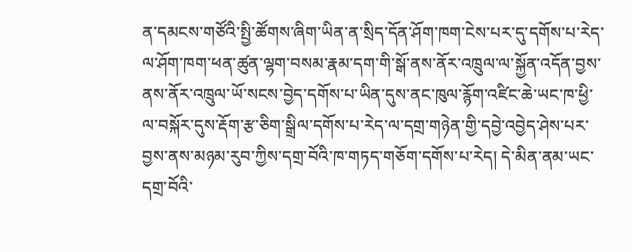ན་དམངས་གཙོའི་སྤྱི་ཚོགས་ཞིག་ཡིན་ན་སྲིད་དོན་ཤོག་ཁག་ངེས་པར་དུ་དགོས་པ་རེད་ལ་ཤོག་ཁག་ཕན་ཚུན་ལྷག་བསམ་རྣམ་དག་གི་སྒོ་ནས་ནོར་འཁྲུལ་ལ་སྐྱོན་འདོན་བྱས་ནས་ནོར་འཁྲུལ་ཡོ་སངས་བྱེད་དགོས་པ་ཡིན་དུས་ནང་ཁུལ་རྙོག་འཛིང་ཆེ་ཡང་ཁ་ཕྱི་ལ་བསྐོར་དུས་རྡོག་རྩ་ཅིག་སྒྲིལ་དགོས་པ་རེད་ལ་དགྲ་གཉེན་གྱི་དབྱེ་འབྱེད་ཤེས་པར་བྱས་ནས་མཉམ་རུབ་ཀྱིས་དགྲ་བོའི་ཁ་གཏད་གཅོག་དགོས་པ་རེད། དེ་མིན་ནམ་ཡང་དགྲ་བོའི་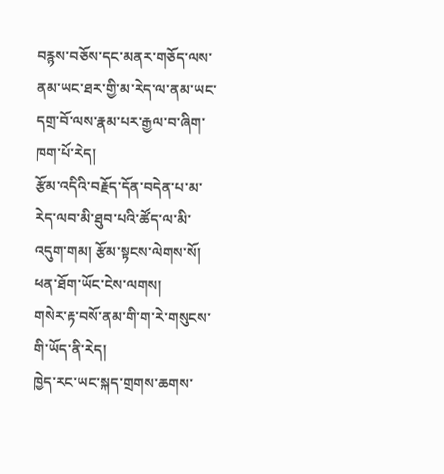བརྙས་བཅོས་དང་མནར་གཅོད་ལས་ནམ་ཡང་ཐར་གྱི་མ་རེད་ལ་ནམ་ཡང་དགྲ་བོ་ལས་རྣམ་པར་རྒྱལ་བ་ཞིག་ཁག་པོ་རེད།
རྩོམ་འདིའི་བརྗོད་དོན་བདེན་པ་མ་རེད་ལབ་མི་ཐུབ་པའི་ཚོད་ལ་མི་འདུག་གམ། རྩོམ་སྟངས་ལེགས་སོ། ཕན་ཐོག་ཡོང་ངེས་ལགས།
གསེར་རྟ་བསོ་ནམ་གི་ག་རེ་གསུངས་གི་ཡོད་ནི་རེད།
ཁྱེད་རང་ཡང་སྐད་གྲགས་ཆགས་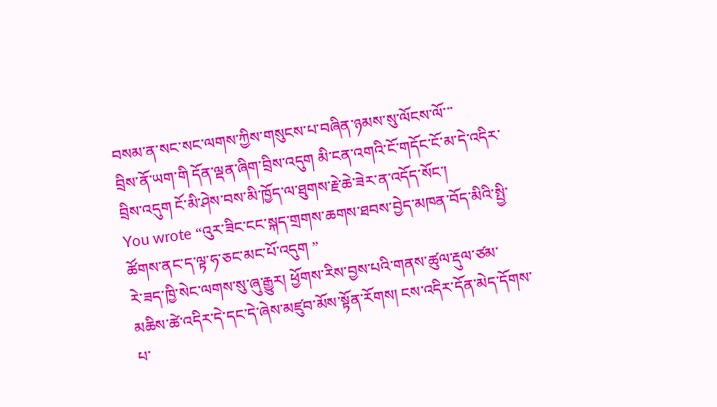བསམ་ན་སང་སང་ལགས་ཀྱིས་གསུངས་པ་བཞིན་ཉམས་སུ་ལོངས་ལོ་་་
བྲིས་ནོ་ཡག་གི དོན་ལྡན་ཞིག་བྲིས་འདུག མི་ངན་འགའི་ངོ་གདོང་ངོ་མ་དེ་འདིར་བྲིས་འདུག ངོ་མི་ཤེས་བས་མི་ཁྱོད་ལ་ཐུགས་རྗེ་ཆེ་ཟེར་ན་འདོད་སོང་།
You wrote “འུར་ཟིང་ངང་སྐད་གྲགས་ཆགས་ཐབས་བྱེད་མཁན་བོད་མིའི་སྤྱི་ཚོགས་ནང་ད་ལྟ་ཧ་ཅང་མང་པོ་འདུག ”
རེ་ཟད་ཁྱི་སེང་ལགས་སུ་ཞུ་རྒྱུར། ཕྱོགས་རིས་བྱས་པའི་གནས་ཚུལ་རྡུལ་ཙམ་མཆིས་ཚེ་འདིར་དེ་དང་དེ་ཞེས་མཛུབ་མོས་སྟོན་རོགས། ངས་འདིར་དོན་མེད་དོགས་པ་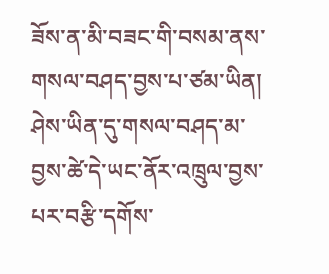ཟོས་ན་མི་བཟང་གི་བསམ་ནས་གསལ་བཤད་བྱས་པ་ཙམ་ཡིན། ཤེས་ཡིན་དུ་གསལ་བཤད་མ་བྱས་ཚེ་དེ་ཡང་ནོར་འཁྲུལ་བྱས་པར་བརྩི་དགོས་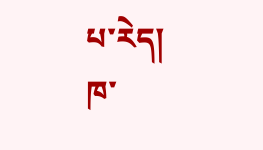པ་རེད།
ཁ་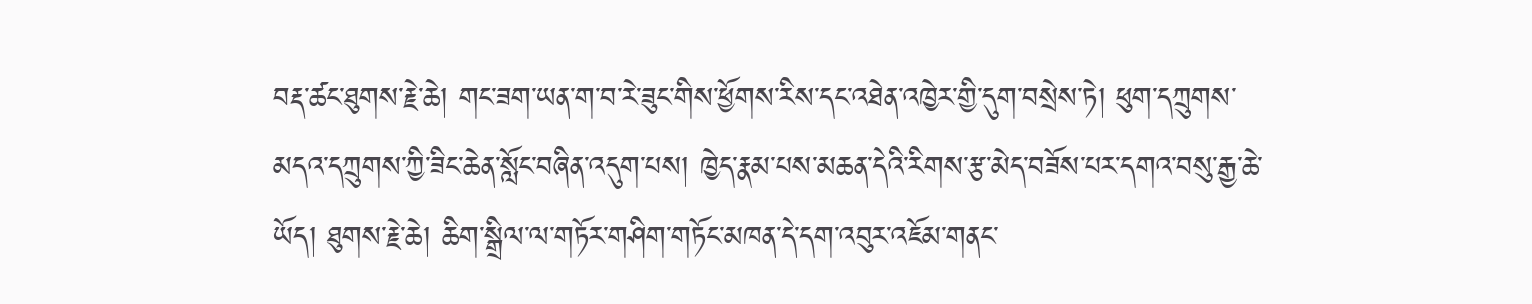བརྡ་ཚང་ཐུགས་རྗེ་ཆེ། གང་ཟག་ཡན་ག་བ་རེ་ཟུང་གིས་ཕྱོགས་རིས་དང་འཐེན་འཁྱེར་གྱི་དུག་བསྲེས་ཏེ། ཕུག་དཀྲུགས་མདའ་དཀྲུགས་ཀྱི་ཟིང་ཆེན་སློང་བཞིན་འདུག་པས། ཁྱེད་རྣམ་པས་མཆན་དེའི་རིགས་རྩ་མེད་བཟོས་པར་དགའ་བསུ་རྒྱ་ཆེ་ཡོད། ཐུགས་རྗེ་ཆེ། ཆིག་སྒྲིལ་ལ་གཏོར་གཤིག་གཏོང་མཁན་དེ་དག་འབུར་འཇོམ་གནང་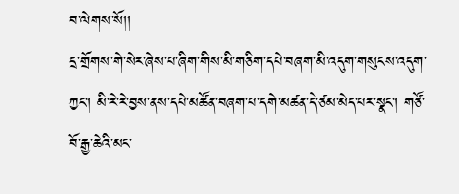བ་ལེགས་སོ།།
དྲ་གྲོགས་གེ་སེར་ཞེས་པ་ཞིག་གིས་མི་གཅིག་དཔེ་བཞག་མི་འདུག་གསུངས་འདུག་ཀྱང་། མི་རེ་རེ་བྱས་ནས་དཔེ་མཚོན་བཞག་པ་དགེ་མཚན་དེ་ཙམ་མེད་པར་སྣང་། གཙོ་བོ་རྒྱ་ཆེའི་མང་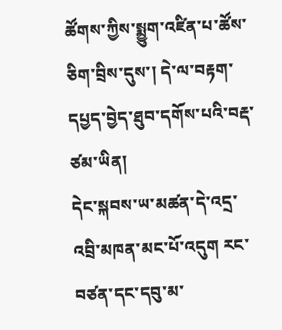ཚོགས་ཀྱིས་སྨྱུག་འཛིན་པ་ཚོས་ཅིག་བྲིས་དུས་། དེ་ལ་བརྟག་དཔྱད་བྱེད་ཐུབ་དགོས་པའི་བརྡ་ཙམ་ཡིན།
དེང་སྐབས་ཡ་མཚན་དེ་འདྲ་འབྲི་མཁན་མང་པོ་འདུག རང་བཙན་དང་དབུ་མ་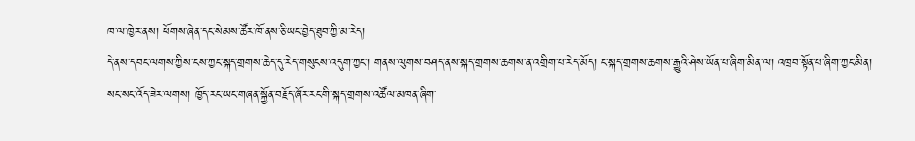ཁ་ལ་ཁྱེར་ནས། ཕོགས་ཞེན་དང་སེམས་ཚོར་ཁོ་ནས་ཅི་ཡང་བྱེད་ཐུབ་ཀྱི་མ་རེད།
དེ་ནས་དབང་ལགས་ཀྱིས་ངས་ཀྱང་སྐད་གྲགས་ཆེད་དུ་རེད་གསུངས་འདུག་ཀྱང་། གནས་ལུགས་བཤད་ནས་སྐད་གྲགས་ཆགས་ན་འགྲིག་པ་རེད་མོད། ང་སྐད་གྲགས་ཆགས་རྒྱུའི་ཤེས་ཡོན་པ་ཞིག་མིན་ལ། འཁྲབ་སྟོན་པ་ཞིག་ཀྱང་མིན།
སང་སང་འོད་ཟེར་ལགས། ཁྱོད་རང་ཡང་གཞན་སྐྱོན་བརྗོད་ཞོར་རང་གི་སྐད་གྲགས་འཚོལ་མཁན་ཞིག་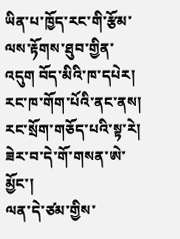ཡིན་པ་ཁྱོད་རང་གི་རྩོམ་ལས་རྟོགས་ཐུབ་གྱིན་འདུག བོད་མིའི་ཁ་དཔེར། རང་ཁ་གོག་པོའི་ནང་ནས། རང་སྲོག་གཅོད་པའི་སྟ་རེ། ཟེར་བ་དེ་གོ་གསན་ཨེ་མྱོང་།
ལན་དེ་ཙམ་གྱིས་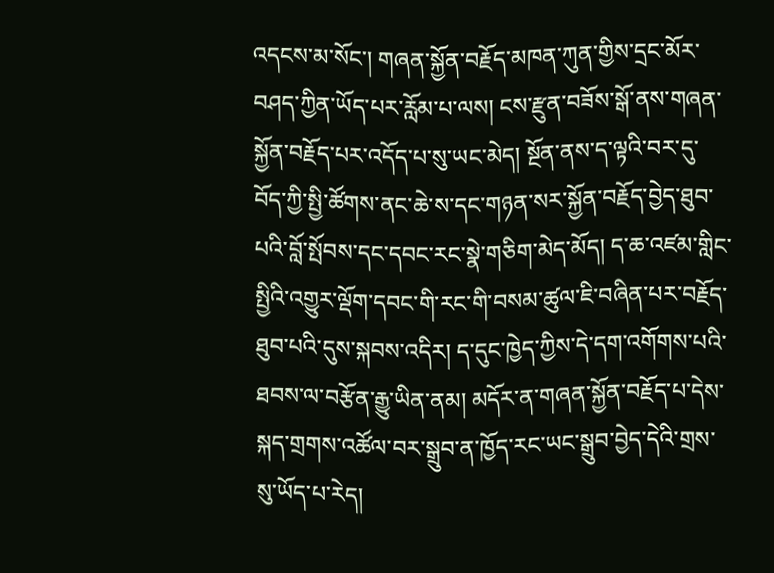འདངས་མ་སོང་། གཞན་སྐྱོན་བརྗོད་མཁན་ཀུན་གྱིས་དྲང་མོར་བཤད་ཀྱིན་ཡོད་པར་རློམ་པ་ལས། ངས་རྫུན་བཟོས་སྒོ་ནས་གཞན་སྐྱོན་བརྗོད་པར་འདོད་པ་སུ་ཡང་མེད། སྔོན་ནས་ད་ལྟའི་བར་དུ་བོད་ཀྱི་སྤྱི་ཚོགས་ནང་ཆེ་ས་དང་གཉན་སར་སྐྱོན་བརྗོད་བྱེད་ཐུབ་པའི་བློ་སྤོབས་དང་དབང་རང་སྣེ་གཅིག་མེད་མོད། ད་ཆ་འཛམ་གླིང་སྤྱིའི་འགྱུར་ལྡོག་དབང་གི་རང་གི་བསམ་ཚུལ་ཇི་བཞིན་པར་བརྗོད་ཐུབ་པའི་དུས་སྐབས་འདིར། ད་དུང་ཁྱེད་ཀྱིས་དེ་དག་འགོགས་པའི་ཐབས་ལ་བརྩོན་རྒྱུ་ཡིན་ནམ། མདོར་ན་གཞན་སྐྱོན་བརྗོད་པ་དེས་སྐད་གྲགས་འཚོལ་བར་སྒྲུབ་ན་ཁྱོད་རང་ཡང་སྒྲུབ་བྱེད་དེའི་གྲས་སུ་ཡོད་པ་རེད།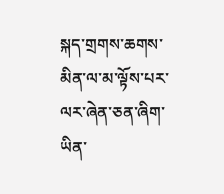སྐད་གྲགས་ཆགས་མིན་ལ་མ་ལྟོས་པར་ལར་ཞེན་ཅན་ཞིག་ཡིན་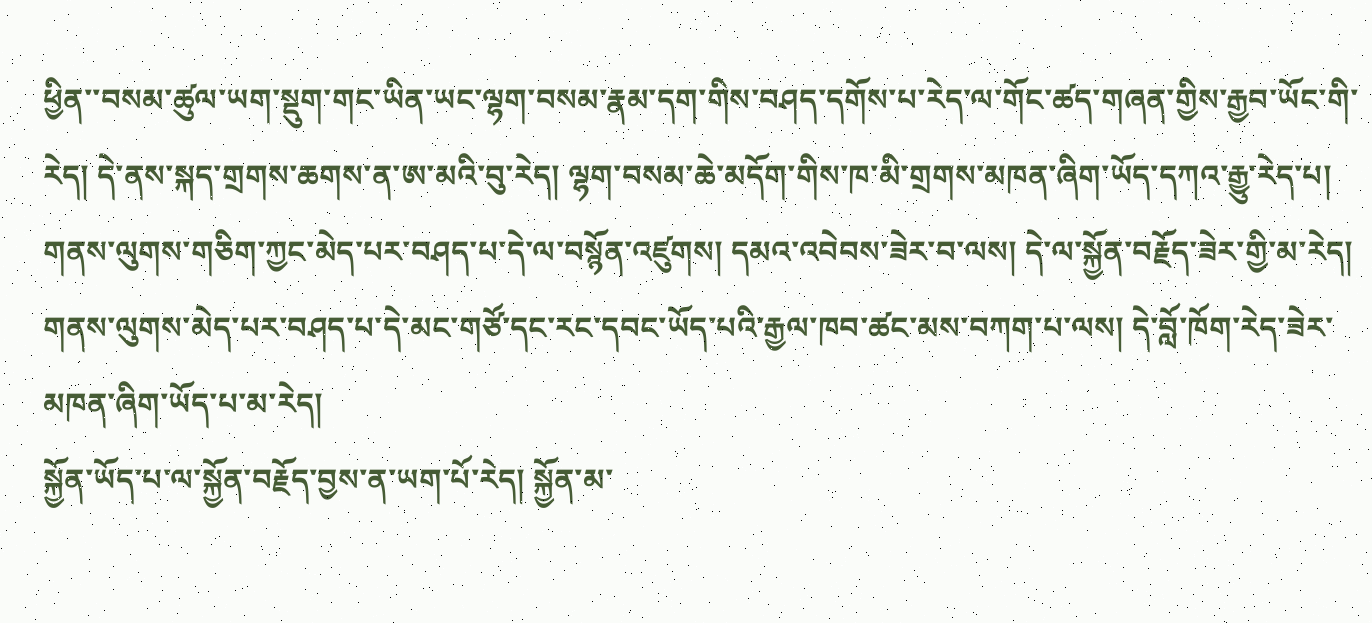ཕྱིན་་བསམ་ཚུལ་ཡག་སྡུག་གང་ཡིན་ཡང་ལྷག་བསམ་རྣམ་དག་གིས་བཤད་དགོས་པ་རེད་ལ་གོང་ཚད་གཞན་གྱིས་རྒྱབ་ཡོང་གི་རེད། དེ་ནས་སྐད་གྲགས་ཆགས་ན་ཨ་མའི་བུ་རེད། ལྷག་བསམ་ཆེ་མདོག་གིས་ཁ་མི་གྲགས་མཁན་ཞིག་ཡོད་དཀའ་རྒྱུ་རེད་པ།
གནས་ལུགས་གཅིག་ཀྱང་མེད་པར་བཤད་པ་དེ་ལ་བསྙོན་འཛུགས། དམའ་འབེབས་ཟེར་བ་ལས། དེ་ལ་སྐྱོན་བརྗོད་ཟེར་གྱི་མ་རེད། གནས་ལུགས་མེད་པར་བཤད་པ་དེ་མང་གཙོ་དང་རང་དབང་ཡོད་པའི་རྒྱལ་ཁབ་ཚང་མས་བཀག་པ་ལས། དེ་བློ་ཁོག་རེད་ཟེར་མཁན་ཞིག་ཡོད་པ་མ་རེད།
སྐྱོན་ཡོད་པ་ལ་སྐྱོན་བརྗོད་བྱས་ན་ཡག་པོ་རེད། སྐྱོན་མ་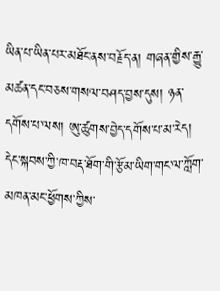ཡིན་པ་ཡིན་པར་མཐོང་ནས་བརྗོད་ན། གཞན་གྱིས་རྒྱུ་མཚན་དང་བཅས་གསལ་བཤད་བྱས་དུས། ཉན་དགོས་པ་ལས། ཨུ་ཚུགས་བྱེད་དགོས་པ་མ་རེད། དེང་སྐབས་ཀྱི་ཁ་བརྡ་ཐོག་གི་རྩོམ་ཡིག་གང་ལ་ཀློག་མཁན་མང་ཕྱོགས་ཀྱིས་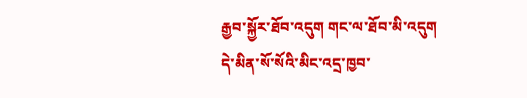རྒྱབ་སྐྱོར་ཐོབ་འདུག གང་ལ་ཐོབ་མི་འདུག དེ་མིན་སོ་སོའི་མིང་འདྲ་ཁྱབ་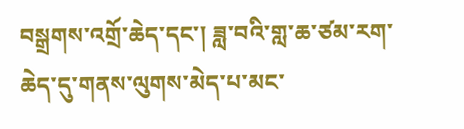བསྒྲགས་འགྲོ་ཆེད་དང་། ཟླ་བའི་གླ་ཆ་ཙམ་རག་ཆེད་དུ་གནས་ལུགས་མེད་པ་མང་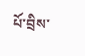པོ་བྲིས་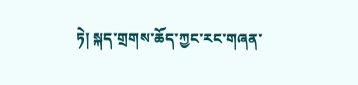ཏེ། སྐད་གྲགས་ཆོད་ཀྱང་རང་གཞན་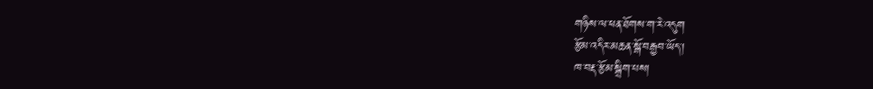གཉིས་ལ་ཕན་ཐོགས་ག་རེ་འདུག
རྩོམ་འདིར་མཆན་སྒོ་བརྒྱབ་ཡོད་།
ཁ་བརྡ་རྩོམ་སྒྲིག་པས།